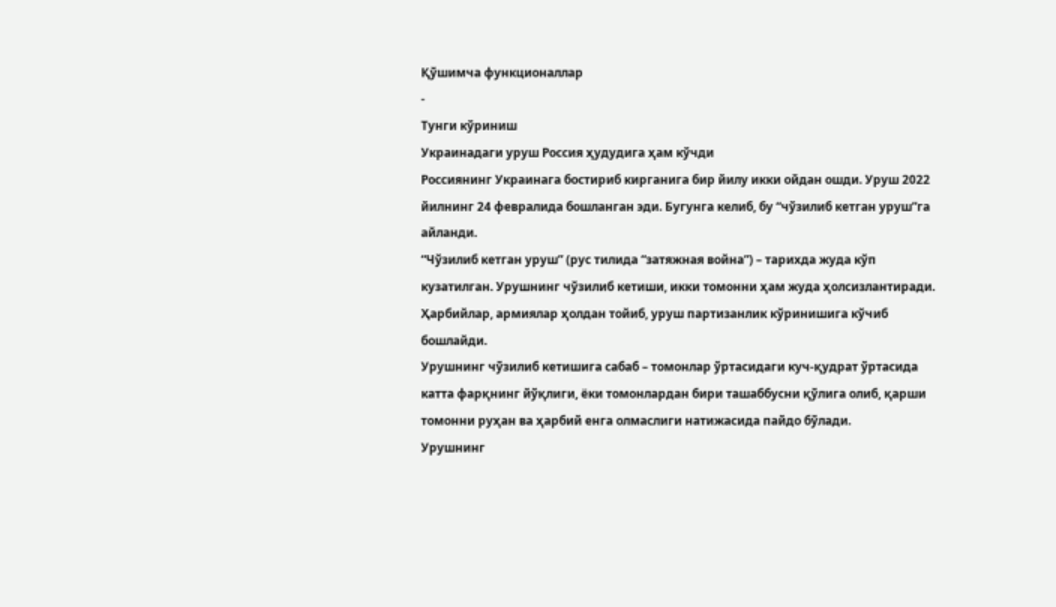Қўшимча функционаллар
-
Тунги кўриниш
Украинадаги уруш Россия ҳудудига ҳам кўчди
Россиянинг Украинага бостириб кирганига бир йилу икки ойдан ошди. Уруш 2022 йилнинг 24 февралида бошланган эди. Бугунга келиб, бу “чўзилиб кетган уруш”га айланди.
“Чўзилиб кетган уруш” (рус тилида “затяжная война”) – тарихда жуда кўп кузатилган. Урушнинг чўзилиб кетиши, икки томонни ҳам жуда ҳолсизлантиради. Ҳарбийлар, армиялар ҳолдан тойиб, уруш партизанлик кўринишига кўчиб бошлайди.
Урушнинг чўзилиб кетишига сабаб – томонлар ўртасидаги куч-қудрат ўртасида катта фарқнинг йўқлиги, ёки томонлардан бири ташаббусни қўлига олиб, қарши томонни руҳан ва ҳарбий енга олмаслиги натижасида пайдо бўлади.
Урушнинг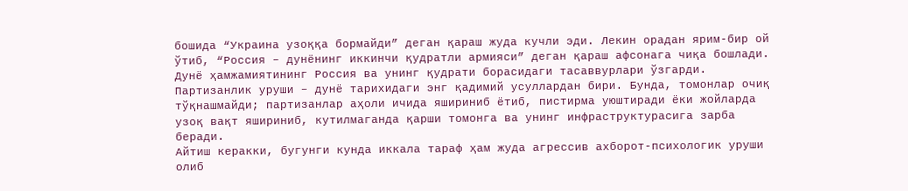бошида “Украина узоққа бормайди” деган қараш жуда кучли эди. Лекин орадан ярим-бир ой ўтиб, “Россия – дунёнинг иккинчи қудратли армияси” деган қараш афсонага чиқа бошлади. Дунё ҳамжамиятининг Россия ва унинг қудрати борасидаги тасаввурлари ўзгарди.
Партизанлик уруши – дунё тарихидаги энг қадимий усуллардан бири. Бунда, томонлар очиқ тўқнашмайди; партизанлар аҳоли ичида яшириниб ётиб, пистирма уюштиради ёки жойларда узоқ вақт яшириниб, кутилмаганда қарши томонга ва унинг инфраструктурасига зарба беради.
Айтиш керакки, бугунги кунда иккала тараф ҳам жуда агрессив ахборот-психологик уруши олиб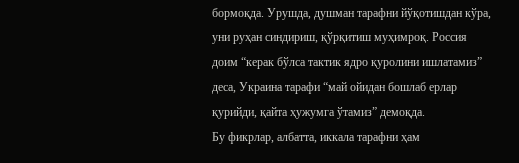бормоқда. Урушда, душман тарафни йўқотишдан кўра, уни руҳан синдириш, қўрқитиш муҳимроқ. Россия доим “керак бўлса тактик ядро қуролини ишлатамиз” деса, Украина тарафи “май ойидан бошлаб ерлар қурийди, қайта ҳужумга ўтамиз” демоқда.
Бу фикрлар, албатта, иккала тарафни ҳам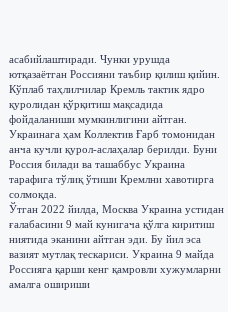асабийлаштиради. Чунки урушда ютқазаётган Россияни таъбир қилиш қийин. Кўплаб таҳлилчилар Кремль тактик ядро қуролидан қўрқитиш мақсадида фойдаланиши мумкинлигини айтган.
Украинага ҳам Коллектив Ғарб томонидан анча кучли қурол-аслаҳалар берилди. Буни Россия билади ва ташаббус Украина тарафига тўлиқ ўтиши Кремлни хавотирга солмоқда.
Ўтган 2022 йилда, Москва Украина устидан ғалабасини 9 май кунигача қўлга киритиш ниятида эканини айтган эди. Бу йил эса вазият мутлақ тескариси. Украина 9 майда Россияга қарши кенг қамровли хужумларни амалга ошириши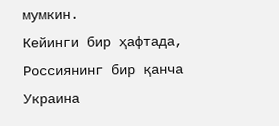мумкин.
Кейинги бир ҳафтада, Россиянинг бир қанча Украина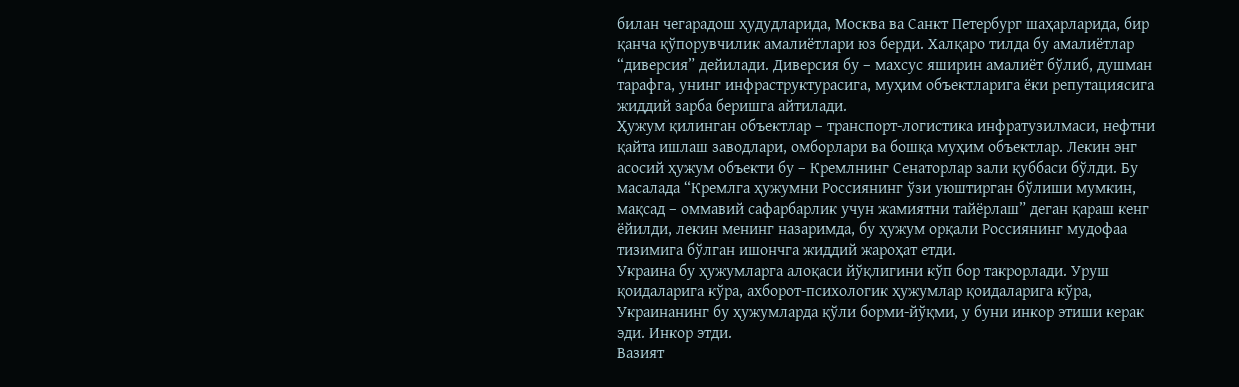билан чегарадош ҳудудларида, Москва ва Санкт Петербург шаҳарларида, бир қанча қўпорувчилик амалиётлари юз берди. Халқаро тилда бу амалиётлар “диверсия” дейилади. Диверсия бу – махсус яширин амалиёт бўлиб, душман тарафга, унинг инфраструктурасига, муҳим объектларига ёки репутациясига жиддий зарба беришга айтилади.
Ҳужум қилинган объектлар – транспорт-логистика инфратузилмаси, нефтни қайта ишлаш заводлари, омборлари ва бошқа муҳим объектлар. Лекин энг асосий ҳужум объекти бу – Кремлнинг Сенаторлар зали қуббаси бўлди. Бу масалада “Кремлга ҳужумни Россиянинг ўзи уюштирган бўлиши мумкин, мақсад – оммавий сафарбарлик учун жамиятни тайёрлаш” деган қараш кенг ёйилди, лекин менинг назаримда, бу ҳужум орқали Россиянинг мудофаа тизимига бўлган ишончга жиддий жароҳат етди.
Украина бу ҳужумларга алоқаси йўқлигини кўп бор такрорлади. Уруш қоидаларига кўра, ахборот-психологик ҳужумлар қоидаларига кўра, Украинанинг бу ҳужумларда қўли борми-йўқми, у буни инкор этиши керак эди. Инкор этди.
Вазият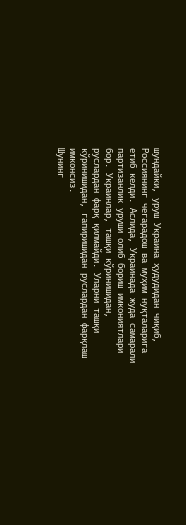шундайки, уруш Украина ҳудудидан чиқиб, Россиянинг чегарадош ва муҳим нуқталарига етиб келди. Аслида, Украинада жуда самарали партизанлик уруши олиб бориш имкониятлари бор. Украинлар, ташқи кўринишидан, руслардан фарқ қилмайди. Уларни ташқи кўринишидан, гапиришидан руслардан фарқлаш имконсиз.
Шунинг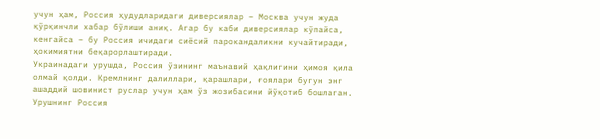учун ҳам, Россия ҳудудларидаги диверсиялар – Москва учун жуда қўрқинчли хабар бўлиши аниқ. Агар бу каби диверсиялар кўпайса, кенгайса – бу Россия ичидаги сиёсий парокандаликни кучайтиради, ҳокимиятни беқарорлаштиради.
Украинадаги урушда, Россия ўзининг маънавий ҳақлигини ҳимоя қила олмай қолди. Кремлнинг далиллари, қарашлари, ғоялари бугун энг ашаддий шовинист руслар учун ҳам ўз жозибасини йўқотиб бошлаган. Урушнинг Россия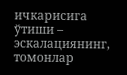ичкарисига ўтиши – эскалациянинг, томонлар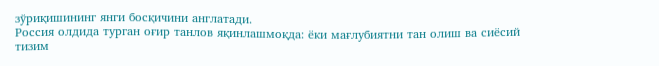зўриқишининг янги босқичини англатади.
Россия олдида турган оғир танлов яқинлашмоқда: ёки мағлубиятни тан олиш ва сиёсий тизим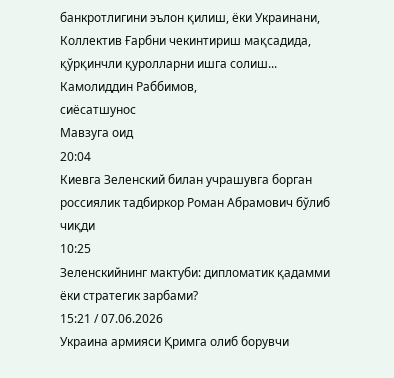банкротлигини эълон қилиш, ёки Украинани, Коллектив Ғарбни чекинтириш мақсадида, қўрқинчли қуролларни ишга солиш...
Камолиддин Раббимов,
сиёсатшунос
Мавзуга оид
20:04
Киевга Зеленский билан учрашувга борган россиялик тадбиркор Роман Абрамович бўлиб чиқди
10:25
Зеленскийнинг мактуби: дипломатик қадамми ёки стратегик зарбами?
15:21 / 07.06.2026
Украина армияси Қримга олиб борувчи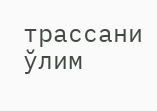трассани ўлим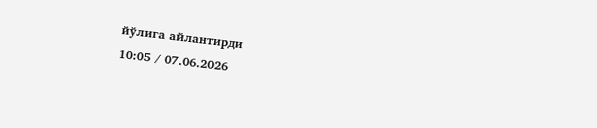йўлига айлантирди
10:05 / 07.06.2026